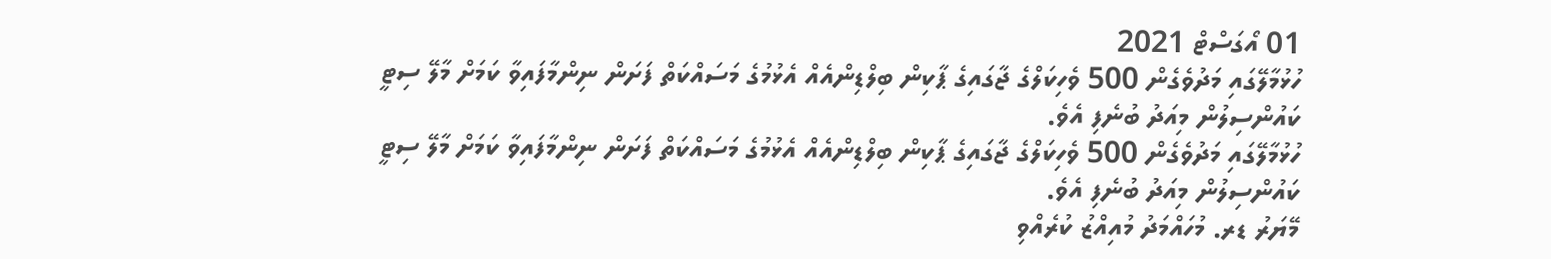01 އޯގަސްޓް 2021
ހުޅުމާލޭގައި މަދުވެގެން 500 ވެހިކަލްގެ ޖާގައިގެ ޕާކިން ބިލްޑިންއެއް އެޅުމުގެ މަސައްކަތް ފަށަން ނިންމާފައިވާ ކަމަށް މާލޭ ސިޓީ ކައުންސިލުން މިއަދު ބުނެފި އެވެ.
ހުޅުމާލޭގައި މަދުވެގެން 500 ވެހިކަލްގެ ޖާގައިގެ ޕާކިން ބިލްޑިންއެއް އެޅުމުގެ މަސައްކަތް ފަށަން ނިންމާފައިވާ ކަމަށް މާލޭ ސިޓީ ކައުންސިލުން މިއަދު ބުނެފި އެވެ.
މޭޔަރު ޑރ. މުހައްމަދު މުއިއްޒު ކުރެއްވި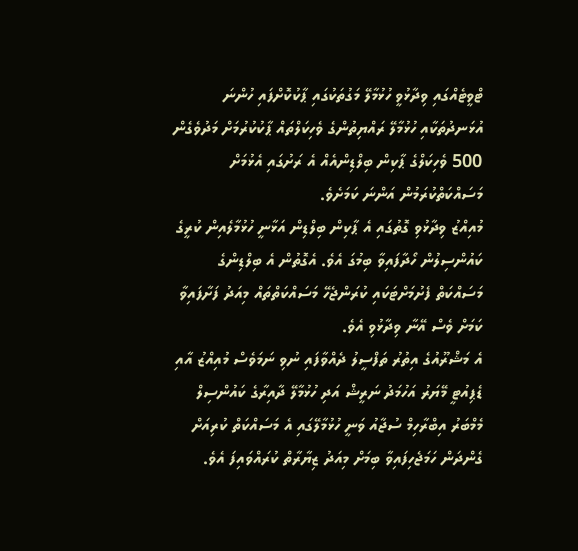ޓްވީޓެއްގައި ވިދާޅުވީ ހުޅުމާލޭ މަގުތަކުގައި ޕާކުކޮށްފައި ހުންނަ އުޅަނދުތަކާއި ހުޅުމާލޭ ރައްޔިތުންގެ ވެހިކަލްތައް ޕާކުކުރުމަށް މަދުވެގެން 500 ވެހިކަލްގެ ޕާކިން ބިލްޑިންއެއް އެ ރަށުގައި އެޅުމަށް މަސައްކަތްކުރަމުން އަންނަ ކަމަށެވެ.
މުއިއްޒު ވިދާޅުވި ގޮތުގައި އެ ޕާކިން ބިލްޑިން އަޅާނީ ހުޅުމާލެއިން ކުރީގެ ކައުންސިލުން ހޯދާފައިވާ ބިމުގަ އެވެ. އެގޮތުން އެ ބިލްޑިންގެ މަސައްކަތް ފެށުމަށްޓަކައި ކުރަންޖެހޭ މަސައްކަތްތައް މިއަދު ފަށާފައިވާ ކަމަށް ވެސް އޭނާ ވިދާޅުވި އެވެ.
އެ މަޝްރޫއުގެ އިތުރު ތަފްސީލު ދެއްވާފައި ނުވި ނަމަވެސް މުއިއްޒު އާއި ޑެޕިއުޓީ މޭޔަރު އަހުމަދު ނަރީޝް އަދި ހުޅުމާލޭ ދާއިރާގެ ކައުންސިލް މެމްބަރު އިބްރާހިމް ސުޖާއު ވަނީ ހުޅުމާލޭގައި އެ މަސައްކަތް ކުރިއަށް ގެންދަން ހަމަޖެހިފައިވާ ބިމަށް މިއަދު ޒިޔާރާތް ކުރައްވައިފަ އެވެ.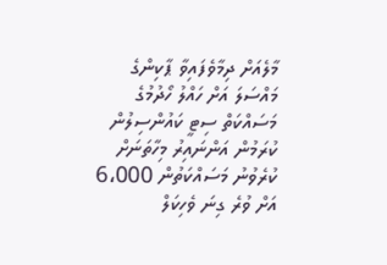މާލެއަށް ދިމާވެފައިވާ ޕާކިންގެ މައްސަލަ އަށް ހައްލު ހޯދުމުގެ މަސައްކަތް ސިޓީ ކައުންސިލުން ކުރަމުން އަންނައިރު މިހާތަނަށް ކުރެވުނު މަސައްކަތުން 6،000 އަށް ވުރެ ގިނަ ވެހިކަލް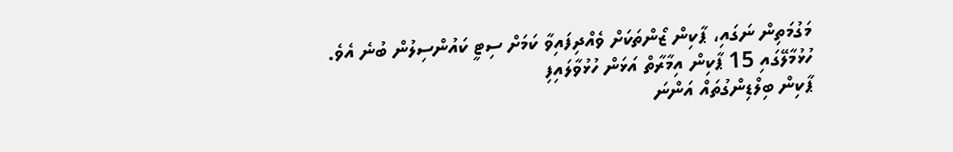މަގުމަތިން ނަގައި، ޕާކިން ޒޯންތަކަށް ވެއްދިފައިވާ ކަމަށް ސިޓީ ކައުންސިލުން ބުނެ އެވެ.
ހުޅުމާލޭގައި 15 ޕާކިން އިމާރާތް އަޅަން ހުޅުވާލައިފި
ޕާކިން ބިލްޑިންގުތައް އަންނަ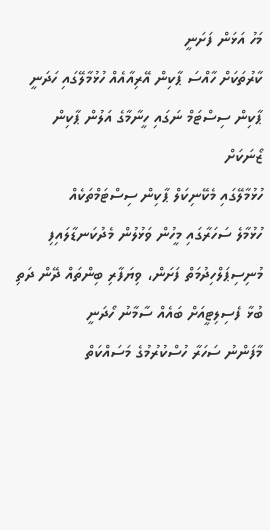މަހު އަޅަން ފަށަނީ
ކާރުތަކަށް ހާއްސަ ޕާކިން އޭރިއާއެއް ހުޅުމާލޭގައި ހަދަނީ
ޕާކިން ސިސްޓަމް ނަގައި ހީނާމާގެ އަލުން ޕާކިން ޒޯނަކަށް
ހުޅުމާލޭގައި މެކޭނިކަލް ޕާކިން ސިސްޓަމްތަކެއް
ހުޅުމާލެ ސަހަރާގައި މީހުން ވަޅުލުން މެދުކަނޑާލައިފި
މުނިސިޕަލްހިދުމަތް ފަށަން، ވިޔަފާރި ބިންތައް ދޭން ދަތި
ބުޅާ ފެސިލިޓީއަށް ބައެއް ސާމާނު ހޯދަނީ
މާފަންނު ސަހަރާ ހުސްކުރުމުގެ މަސައްކަތް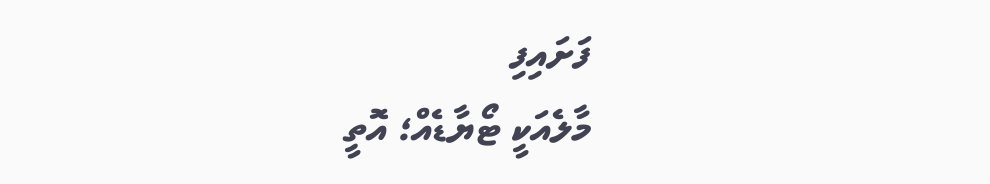ފަށައިފި
މާލެއަކީ ޓޯޔާޑެއް؛ އޮތީ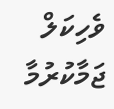ވެހިކަލް ޖަމާކުރުމާ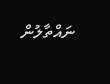ނައްތާލުން